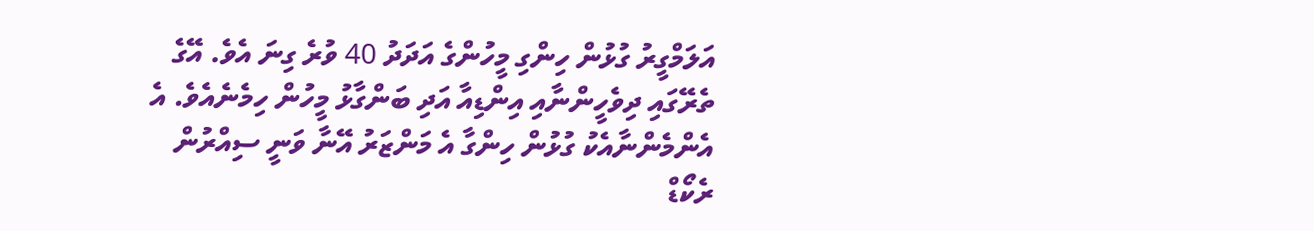އަލަމްގީރު ގުޅުން ހިންގި މީހުންގެ އަދަދު 40 ވުރެ ގިނަ އެވެ. އޭގެ ތެރޭގައި ދިވެހީންނާއި އިންޑިއާ އަދި ބަންގާޅު މީހުން ހިމެނެއެވެ. އެ އެންމެންނާއެކު ގުޅުން ހިންގާ އެ މަންޒަރު އޭނާ ވަނީ ސިއްރުން ރެކޯޑް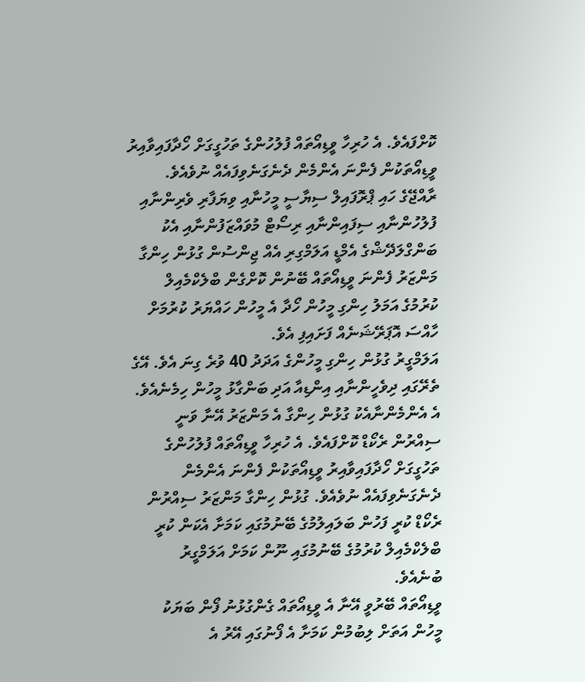ކޮށްފައެވެ. އެ ހުރިހާ ވީޑިއޯތައް ފުލުހުންގެ ތަހުގީގަށް ހޯދާފައިވާއިރު ވީޑިއޯތަކުން ފެންނަ އެންމެން ދެނެގަނެވިފައެއް ނުވެއެވެ.
ރާއްޖޭގެ ހައި ޕްރޮފައިލް ސިޔާސީ މީހުނާއި ވިޔަފާރި ވެރިންނާއި ފުލުހުންނާއި ސިފައިންނާއި ރިސޯޓް މުވައްޒަފުންނާއި އެކު ބަންގްލަދޭޝްގެ އެމްޑީ އަލަމްގިރި އެއް ޖިންސުން ގުޅުން ހިންގާ މަންޒަރު ފެންނަ ވީޑިއޯތައް ބޭނުން ކޮށްގެން ބްލެކްމެއިލް ކުރުމުގެ އަމަލު ހިންގި މީހުން ހޯދާ އެ މީހުން ހައްޔަރު ކުރުމަށް ހާއްސަ އޮޕަރޭޝަނެއް ފަށައިފި އެވެ.
އަލަމްގީރު ގުޅުން ހިންގި މީހުންގެ އަދަދު 40 ވުރެ ގިނަ އެވެ. އޭގެ ތެރޭގައި ދިވެހީންނާއި އިންޑިއާ އަދި ބަންގާޅު މީހުން ހިމެނެއެވެ. އެ އެންމެންނާއެކު ގުޅުން ހިންގާ އެ މަންޒަރު އޭނާ ވަނީ ސިއްރުން ރެކޯޑް ކޮށްފައެވެ. އެ ހުރިހާ ވީޑިއޯތައް ފުލުހުންގެ ތަހުގީގަށް ހޯދާފައިވާއިރު ވީޑިއޯތަކުން ފެންނަ އެންމެން ދެނެގަނެވިފައެއް ނުވެއެވެ. ގުޅުން ހިންގާ މަންޒަރު ސިއްރުން ރެކޯޑް ކުރީ ފަހުން ބަލައިލުމުގެ ބޭނުމުގައި ކަމަށާ އެކަން ކުރީ ބްލެކްމެއިލް ކުރުމުގެ ބޭނުމުގައި ނޫން ކަމަށް އަލަމްގީރު ބުނެއެވެ.
ވީޑިއޯތައް ބޭރުވީ އޭނާ އެ ވީޑިއޯތައް ގެންގުޅުނު ފޯން ބަޔަކު މީހުން އަތަށް ލިބުމުން ކަމަށާ އެ ފޯނުގައި އޭރު އެ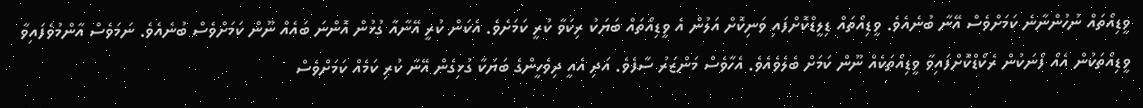ވީޑިއޯތައް ނުހުންނާނެ ކަމަށްވެސް އޭނާ ބުނެއެވެ. ވީޑިއޯތައް ޑިލީޑްކޮށްފައި ވަނިކޮށް އަލުން އެ ވީޑިއޯތައް ބަޔަކު ރިކަވާ ކުރީ ކަމަށެވެ. އެކަން ކުރީ އޭނާއާ ގުޅުން އޮންނަ ބައެއް ނޫން ކަމަށްވެސް ބުނެއެވެ. ނަމަވެސް އާންމުވެފައިވާ ވީޑިއޯތަކުން އެއޯ ފޯނަކުން ރެކޯޑްކޮށްފައިވާ ވީޑިއޯތަކެއް ނޫން ކަމަށް ބެލެވެއެވެ. އެހާވެސް މަންޒަރު ސާފެވެ. އަދި އެއީ ދިވެހީންގެ ބަޔަކާ ގުޅިގެން އޭނާ ކުރި ކަމެއް ކަމަށްވެސް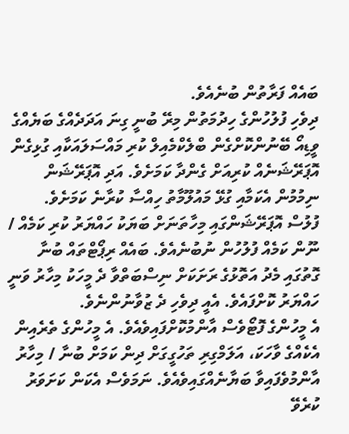ބައެއް ފަރާތުން ބުނެއެވެ.
ދިވެހި ފުލުހުންގެ ހިދުމަތުން މިރޭ ބުނީ ގިނަ އަދަދެއްގެ ބަޔެއްގެ ވީޑިއޯ ބޭނުންކޮށްގެން ބްލެކްމެއިލް ކުރި މައްސަލައަކާއި ގުޅިގެން އޮޕަރޭޝަނެއް ކުރިއަށް ގެންދާ ކަމަށެވެ. އަދި އޮޕަރޭޝަން ނިމުމުން އެކަމާއި ގުޅޭ މައުލޫމާތު ހިއްސާ ކުރާނެ ކަމަށެވެ.
ފުލުސް އޮޕަރޭޝަންގައި މިހާތަނަށް ބަޔަކު ހައްޔަރު ކުރި ކަމެއް / ނޫން ކަމެއް ފުލުހުން ނުބުނެއެވެ. ބައެއް ރިޕޯޓްތައް ބުނާ ގޮތުގައި މެދު އަތޮޅުގެ ރަށަކަށް ނިސްބަތްވާ ދެ މީހަކު މިހާރު ވަނީ ހައްޔަރު ކޮށްފައެވެ. އެއީ ދިވެހި ދެ ޒުވާނުންނެވެ.
އެ މީހުންގެ ފޮޓޯވެސް އާންމުކޮށްފައިވެއެވެ. އެ މީހުންގެ ތެރެއިން އެކެއްގެ ވާހަކަ، އަލަމްގިރި ތަހުގީގަށް ދިން ކަމަށް ބުނާ / މިހާރު އާންމުވެފައިވާ ބަޔާނެއްގައިވެއެވެ. ނަމަވެސް އެކަން ކަށަވަރު ކުރެވޭ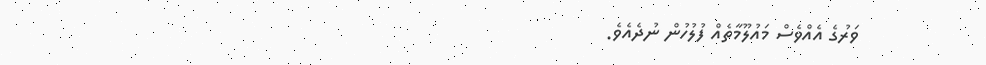ވަރުގެ އެއްވެސް މައުލޫމާތެއް ފުލުހުން ނުދެއެވެ.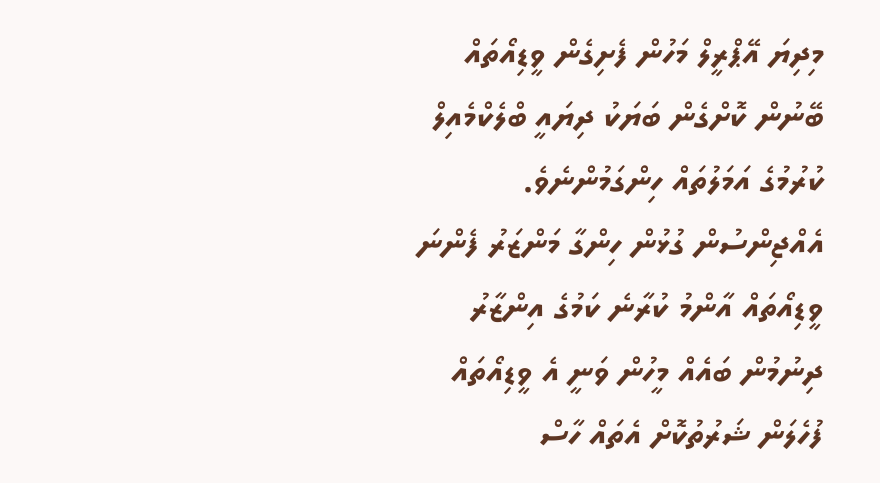މިދިޔަ އޭޕްރީލް މަހުން ފެށިގެން ވީޑިއޯތައް ބޭނުން ކޮށްގެން ބަޔަކު ދިޔައީ ބްލެކްމެއިލް ކުރުމުގެ އަމަލުތައް ހިންގަމުންނެވެ. އެއްޖިންސުން ގުޅުން ހިންގާ މަންޒަރު ފެންނަ ވީޑިއޯތައް އާންމު ކުރާނެ ކަމުގެ އިންޒާރު ދިނުމުން ބައެއް މީހުން ވަނީ އެ ވީޑިއޯތައް ފުހެލަން ޝަރުތުކޮށް އެތައް ހާސް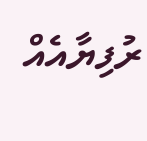ރުފިޔާއެއް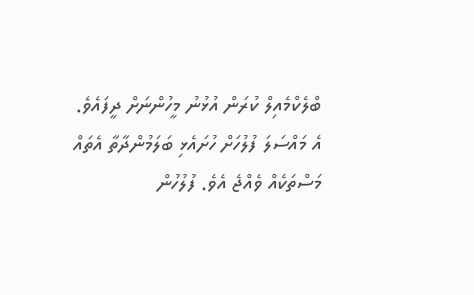ބްލެކްމެއިލް ކުރަން އުޅުނު މީހުންނަށް ދީފައެވެ.
އެ މައްސަލަ ފުލުހަށް ހުށައެޅި ބަލަމުންދާތާ އެތައް މަސްތަކެއް ވެއްޖެ އެވެ. ފުލުހުން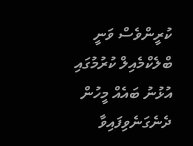ކުރީންވެސް ވަނީ ބްލެކްމެއިލް ކުރުމުގައި އުޅުނު ބައެއް މީހުން ދެނެގަނެވިފައިވާ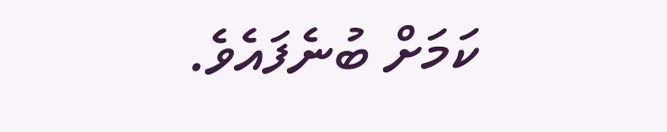ކަމަށް ބުނެފައެވެ.